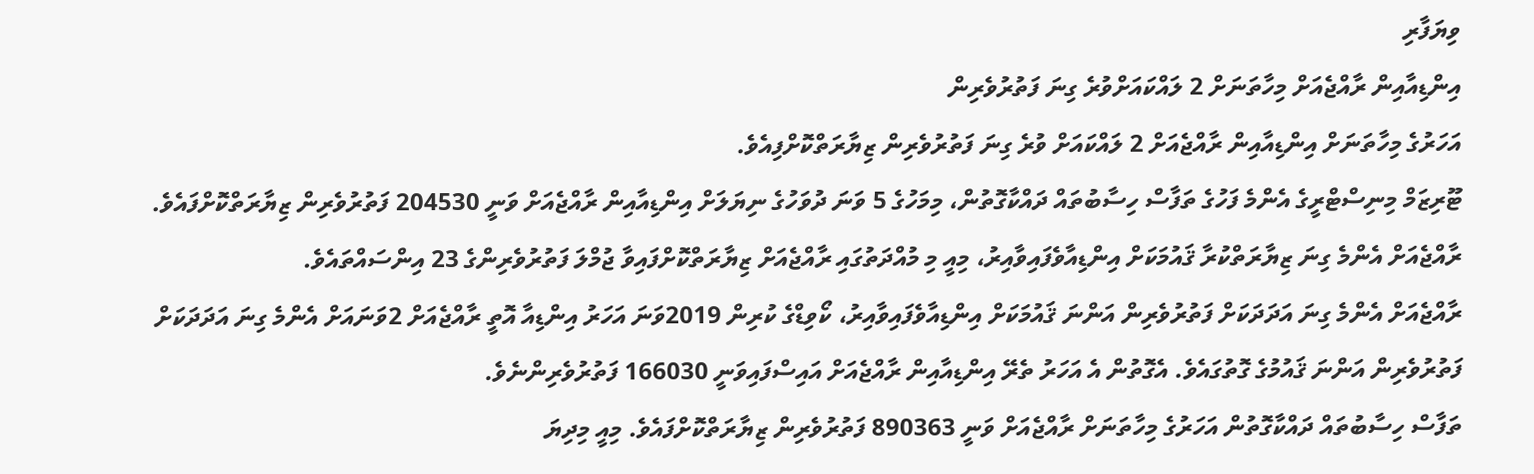ވިޔަފާރި
އިންޑިއާއިން ރާއްޖެއަށް މިހާތަނަށް 2 ލައްކައަށްވުރެ ގިނަ ފަތުރުވެރިން
އަހަރުގެ މިހާތަނަށް އިންޑިއާއިން ރާއްޖެއަށް 2 ލައްކައަށް ވުރެ ގިނަ ފަތުރުވެރިން ޒިޔާރަތްކޮށްފިއެވެ.
ޓޫރިޒަމް މިނިސްޓްރީގެ އެންމެ ފަހުގެ ތަފާސް ހިސާބުތައް ދައްކާގޮތުން، މިމަހުގެ 5 ވަނަ ދުވަހުގެ ނިޔަލަށް އިންޑިއާއިން ރާއްޖެއަށް ވަނީ 204530 ފަތުރުވެރިން ޒިޔާރަތްކޮށްފައެވެ.
ރާއްޖެއަށް އެންމެ ގިނަ ޒިޔާރަތްކުރާ ޤައުމަކަށް އިންޑިއާވެފައިވާއިރު، މިއީ މި މުއްދަތުގައި ރާއްޖެއަށް ޒިޔާރަތްކޮށްފައިވާ ޖުމްލަ ފަތުރުވެރިންގެ 23 އިންސައްތައެވެ.
ރާއްޖެއަށް އެންމެ ގިނަ އަދަދަކަށް ފަތުރުވެރިން އަންނަ ޤައުމަކަށް އިންޑިއާވެފައިވާއިރު، ކޯވިޑްގެ ކުރިން 2019ވަނަ އަހަރު އިންޑިއާ އޮތީ ރާއްޖެއަށް 2ވަނައަށް އެންމެ ގިނަ އަދަދަކަށް ފަތުރުވެރިން އަންނަ ޤައުމުގެ ގޮތުގައެވެ. އެގޮތުން އެ އަހަރު ތެރޭ އިންޑިއާއިން ރާއްޖެއަށް އައިސްފައިވަނީ 166030 ފަތުރުވެރިންނެވެ.
ތަފާސް ހިސާބުތައް ދައްކާގޮތުން އަހަރުގެ މިހާތަނަށް ރާއްޖެއަށް ވަނީ 890363 ފަތުރުވެރިން ޒިޔާރަތްކޮށްފައެވެ. މިއީ މިދިޔަ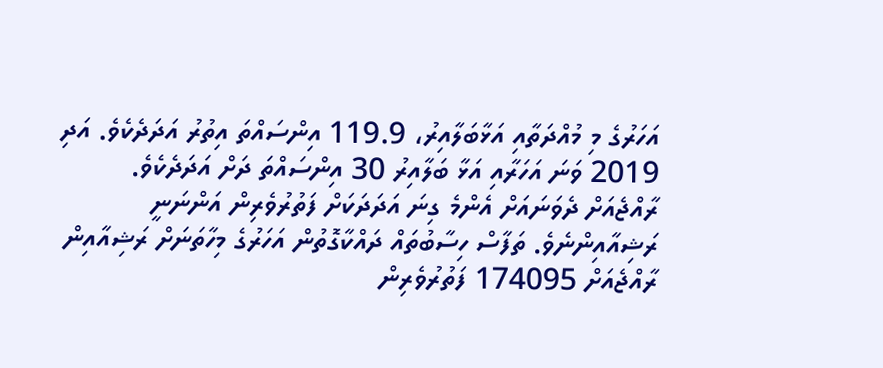އަހަރުގެ މި މުއްދަތާއި އަޅާބަލާއިރު، 119.9 އިންސައްތަ އިތުރު އަދަދެކެވެ. އަދި 2019 ވަނަ އަހަރާއި އަޅާ ބަލާއިރު 30 އިންސައްތަ ދަށް އަދަދެކެވެ.
ރާއްޖެއަށް ދެވަނައަށް އެންމެ ގިނަ އަދަދަކަށް ފަތުރުވެރިން އަންނަނީ ރަޝިއާއިންނެވެ. ތަފާސް ހިސާބުތައް ދައްކާގޮތުން އަހަރުގެ މިހާތަނަށް ރަޝިއާއިން ރާއްޖެއަށް 174095 ފަތުރުވެރިން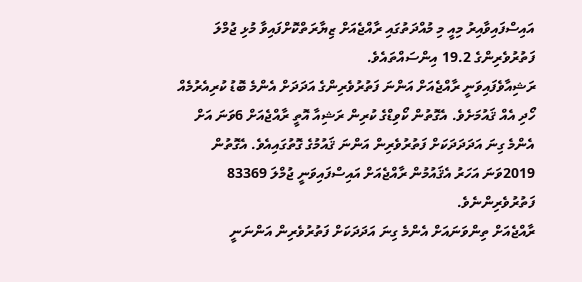އައިސްފައިވާއިރު މިއީ މި މުއްދަތުގައި ރާއްޖެއަށް ޒިޔާރަތްކޮށްފައިވާ މުޅި ޖުމްލަ ފަތުރުވެރިންގެ 19.2 އިންސައްތައެވެ.
ރަޝިއާވެފައިވަނީ ރާއްޖެއަށް އަންނަ ފަތުރުވެރިންގެ އަދަދަށް އެންމެ ބޮޑު ކުރިއެރުމެއް ހޯދި އެއް ޤައުމަށެވެ. އެގޮތުން ކޯވިޑްގެ ކުރިން ރަޝިއާ އޮތީ ރާއްޖެއަށް 6ވަނަ އަށް އެންމެ ގިނަ އަދަދަދަކަށް ފަތުރުވެރިން އަންނަ ޤައުމުގެ ގޮތުގައިއެވެ. އެގޮތުން 2019ވަނަ އަހަރު އެޤައުމުން ރާއްޖެއަށް އައިސްފައިވަނީ ޖުމްލަ 83369 ފަތުރުވެރިންނެވެ.
ރާއްޖެއަށް ތިންވަނައަށް އެންމެ ގިނަ އަދަދަކަށް ފަތުރުވެރިން އަންނަނީ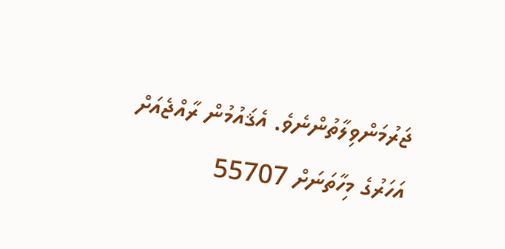ޖަރުމަންވިލާތުންނެވެ. އެޤައުމުން ރާއްޖެއަށް އަހަރުގެ މިހާތަނަށް 55707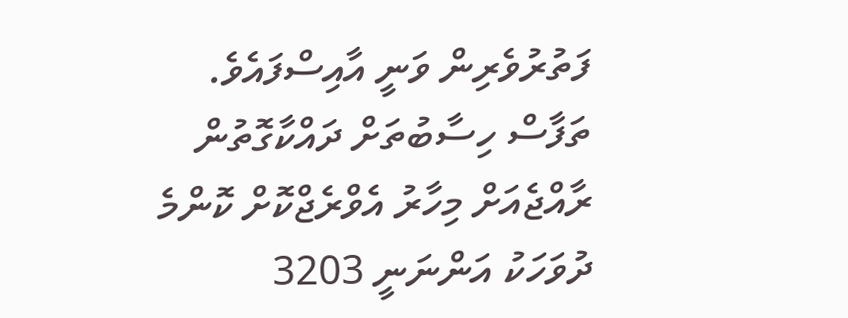ފަތުރުވެރިން ވަނީ އާއިސްފައެވެ.
ތަފާސް ހިސާބުތަށް ދައްކާގޮތުން ރާއްޖެއަށް މިހާރު އެވްރެޖްކޮށް ކޮންމެ ދުވަހަކު އަންނަނީ 3203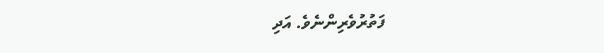ފަތުރުވެރިންނެވެ. އަދި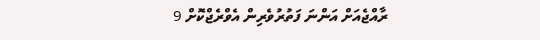ރާއްޖެއަށް އަންނަ ފަތުރުވެރިން އެވްރެޖްކޮށް 9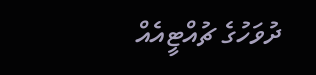ދުވަހުގެ ޗުއްޓީއެއް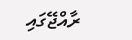ރާއްޖޭގައި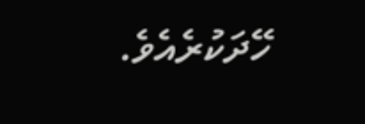ހޭދަކުރެއެވެ.